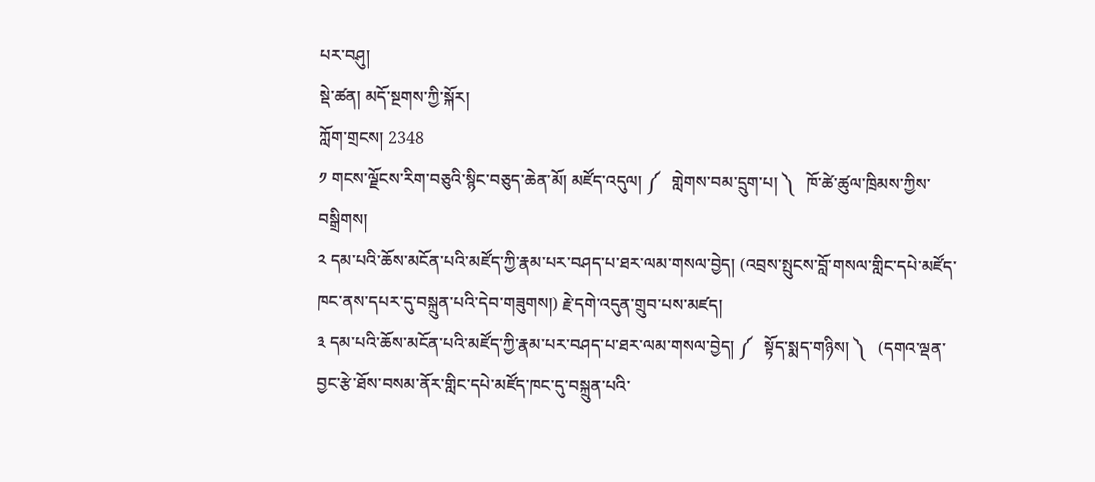པར་བཤུ།
སྡེ་ཚན། མདོ་སྔགས་ཀྱི་སྐོར།
ཀློག་གྲངས། 2348
༡ གངས་ལྗོངས་རིག་བཅུའི་སྙིང་བཅུད་ཆེན་མོ། མཛོད་འདུལ། ༼   གླེགས་བམ་དྲུག་པ། ༽   ཁོ་ཚེ་ཚུལ་ཁྲིམས་ཀྱིས་བསྒྲིགས།
༢ དམ་པའི་ཆོས་མངོན་པའི་མཛོད་ཀྱི་རྣམ་པར་བཤད་པ་ཐར་ལམ་གསལ་བྱེད། (འབྲས་སྤུངས་བློ་གསལ་གླིང་དཔེ་མཛོད་ཁང་ནས་དཔར་དུ་བསྐྲུན་པའི་དེབ་གཟུགས།) རྗེ་དགེ་འདུན་གྲུབ་པས་མཛད།
༣ དམ་པའི་ཆོས་མངོན་པའི་མཛོད་ཀྱི་རྣམ་པར་བཤད་པ་ཐར་ལམ་གསལ་བྱེད། ༼   སྟོད་སྨད་གཉིས། ༽   (དགའ་ལྡན་བྱང་རྩེ་ཐོས་བསམ་ནོར་གླིང་དཔེ་མཛོད་ཁང་དུ་བསྐྲུན་པའི་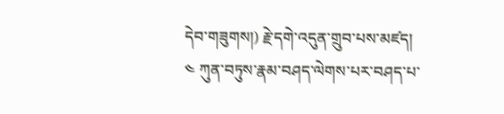དེབ་གཟུགས།) རྗེ་དགེ་འདུན་གྲུབ་པས་མཛད།
༤ ཀུན་བཏུས་རྣམ་བཤད་ལེགས་པར་བཤད་པ་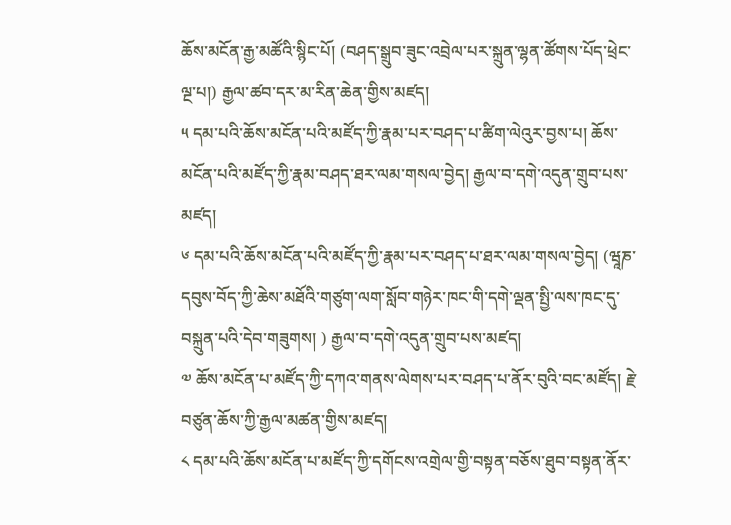ཆོས་མངོན་རྒྱ་མཚོའི་སྙིང་པོ། (བཤད་སྒྲུབ་ཟུང་འབྲེལ་པར་སྐྲུན་ལྷན་ཚོགས་པོད་ཕྲེང་ལྔ་པ།) རྒྱལ་ཚབ་དར་མ་རིན་ཆེན་གྱིས་མཛད།
༥ དམ་པའི་ཆོས་མངོན་པའི་མཛོད་ཀྱི་རྣམ་པར་བཤད་པ་ཚིག་ལེའུར་བྱས་པ། ཆོས་མངོན་པའི་མཛོད་ཀྱི་རྣམ་བཤད་ཐར་ལམ་གསལ་བྱེད། རྒྱལ་བ་དགེ་འདུན་གྲུབ་པས་མཛད།
༦ དམ་པའི་ཆོས་མངོན་པའི་མཛོད་ཀྱི་རྣམ་པར་བཤད་པ་ཐར་ལམ་གསལ་བྱེད། (ཝཱཎ་དབུས་བོད་ཀྱི་ཆེས་མཐོའི་གཙུག་ལག་སློབ་གཉེར་ཁང་གི་དགེ་ལྡན་སྤྱི་ལས་ཁང་དུ་བསྐྲུན་པའི་དེབ་གཟུགས། ) རྒྱལ་བ་དགེ་འདུན་གྲུབ་པས་མཛད།
༧ ཆོས་མངོན་པ་མཛོད་ཀྱི་དཀའ་གནས་ལེགས་པར་བཤད་པ་ནོར་བུའི་བང་མཛོད། རྗེ་བཙུན་ཆོས་ཀྱི་རྒྱལ་མཚན་གྱིས་མཛད།
༨ དམ་པའི་ཆོས་མངོན་པ་མཛོད་ཀྱི་དགོངས་འགྲེལ་གྱི་བསྟན་བཅོས་ཐུབ་བསྟན་ནོར་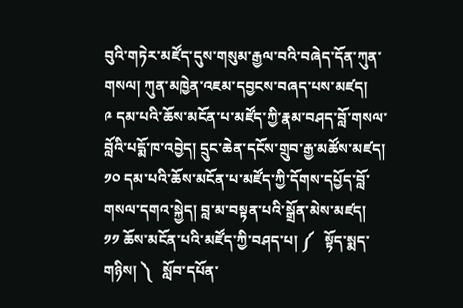བུའི་གཏེར་མཛོད་དུས་གསུམ་རྒྱལ་བའི་བཞེད་དོན་ཀུན་གསལ། ཀུན་མཁྱེན་འཇམ་དབྱངས་བཞད་པས་མཛད།
༩ དམ་པའི་ཆོས་མངོན་པ་མཛོད་ཀྱི་རྣམ་བཤད་བློ་གསལ་བློའི་པདྨོ་ཁ་འབྱེད། དྲུང་ཆེན་དངོས་གྲུབ་རྒྱ་མཚོས་མཛད།
༡༠ དམ་པའི་ཆོས་མངོན་པ་མཛོད་ཀྱི་དོགས་དཔྱོད་བློ་གསལ་དགའ་སྐྱེད། བླ་མ་བསྟན་པའི་སྒྲོན་མེས་མཛད།
༡༡ ཆོས་མངོན་པའི་མཛོད་ཀྱི་བཤད་པ། ༼   སྟོད་སྨད་གཉིས། ༽   སློབ་དཔོན་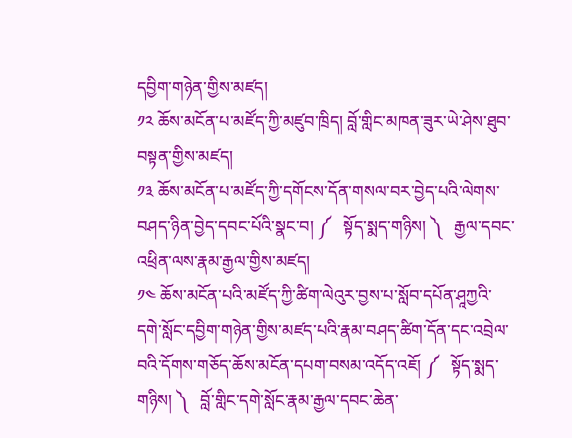དབྱིག་གཉེན་གྱིས་མཛད།
༡༢ ཆོས་མངོན་པ་མཛོད་ཀྱི་མཛུབ་ཁྲིད། བློ་གླིང་མཁན་ཟུར་ཡེ་ཤེས་ཐུབ་བསྟན་གྱིས་མཛད།
༡༣ ཆོས་མངོན་པ་མཛོད་ཀྱི་དགོངས་དོན་གསལ་བར་བྱེད་པའི་ལེགས་བཤད་ཉིན་བྱེད་དབང་པོའི་སྣང་བ། ༼   སྟོད་སྨད་གཉིས། ༽   རྒྱལ་དབང་འཕྲིན་ལས་རྣམ་རྒྱལ་གྱིས་མཛད།
༡༤ ཆོས་མངོན་པའི་མཛོད་ཀྱི་ཚིག་ལེའུར་བྱས་པ་སློབ་དཔོན་ཤཱཀྱའི་དགེ་སློང་དབྱིག་གཉེན་གྱིས་མཛད་པའི་རྣམ་བཤད་ཚིག་དོན་དང་འབྲེལ་བའི་དོགས་གཅོད་ཆོས་མངོན་དཔག་བསམ་འདོད་འཇོ། ༼   སྟོད་སྨད་གཉིས། ༽   བློ་གླིང་དགེ་སློང་རྣམ་རྒྱལ་དབང་ཆེན་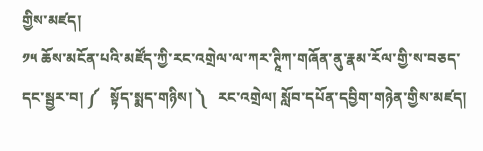གྱིས་མཛད།
༡༥ ཆོས་མངོན་པའི་མཛོད་ཀྱི་རང་འགྲེལ་ལ་ཀར་ཊཱིཀ་གཞོན་ནུ་རྣམ་རོལ་གྱི་ས་བཅད་དང་སྦྱར་བ། ༼   སྟོད་སྨད་གཉིས། ༽   རང་འགྲེལ། སློབ་དཔོན་དབྱིག་གཉེན་གྱིས་མཛད།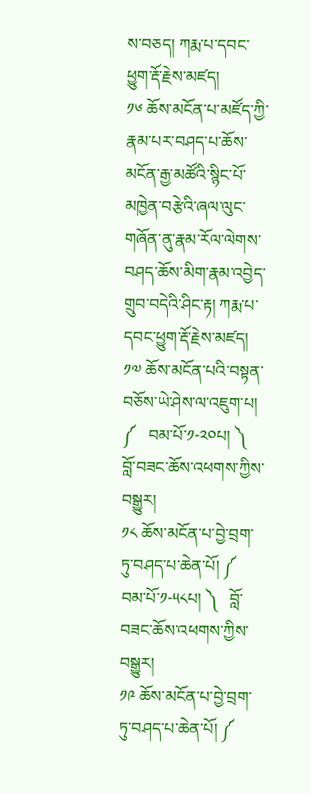ས་བཅད། ཀརྨ་པ་དབང་ཕྱུག་རྡོ་རྗེས་མཛད།
༡༦ ཆོས་མངོན་པ་མཛོད་ཀྱི་རྣམ་པར་བཤད་པ་ཆོས་མངོན་རྒྱ་མཚོའི་སྙིང་པོ་མཁྱེན་བརྩེའི་ཞལ་ལུང་གཞོན་ནུ་རྣམ་རོལ་ལེགས་བཤད་ཆོས་མིག་རྣམ་འབྱེད་གྲུབ་བདེའི་ཤིང་རྟ། ཀརྨ་པ་དབང་ཕྱུག་རྡོ་རྗེས་མཛད།
༡༧ ཆོས་མངོན་པའི་བསྟན་བཅོས་ཡེ་ཤེས་ལ་འཇུག་པ། ༼   བམ་པོ་༡-༢༠པ། ༽   བློ་བཟང་ཆོས་འཕགས་ཀྱིས་བསྒྱུར།
༡༨ ཆོས་མངོན་པ་བྱེ་བྲག་ཏུ་བཤད་པ་ཆེན་པོ། ༼   བམ་པོ་༡-༥༨པ། ༽   བློ་བཟང་ཆོས་འཕགས་ཀྱིས་བསྒྱུར།
༡༩ ཆོས་མངོན་པ་བྱེ་བྲག་ཏུ་བཤད་པ་ཆེན་པོ། ༼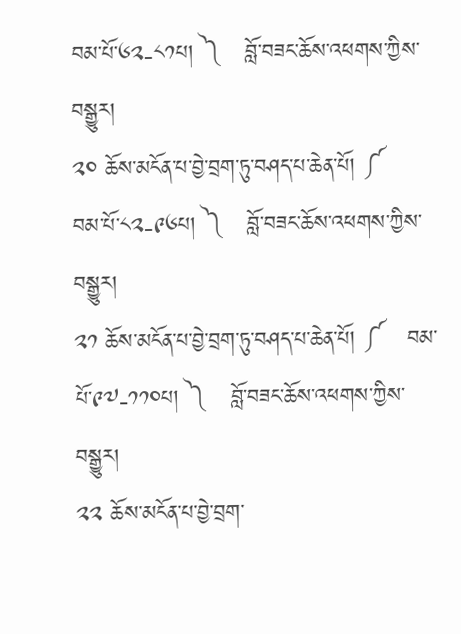བམ་པོ་༦༢-༨༡པ། ༽   བློ་བཟང་ཆོས་འཕགས་ཀྱིས་བསྒྱུར།
༢༠ ཆོས་མངོན་པ་བྱེ་བྲག་ཏུ་བཤད་པ་ཆེན་པོ། ༼   བམ་པོ་༨༢-༩༦པ། ༽   བློ་བཟང་ཆོས་འཕགས་ཀྱིས་བསྒྱུར།
༢༡ ཆོས་མངོན་པ་བྱེ་བྲག་ཏུ་བཤད་པ་ཆེན་པོ། ༼   བམ་པོ་༩༧-༡༡༠པ། ༽   བློ་བཟང་ཆོས་འཕགས་ཀྱིས་བསྒྱུར།
༢༢ ཆོས་མངོན་པ་བྱེ་བྲག་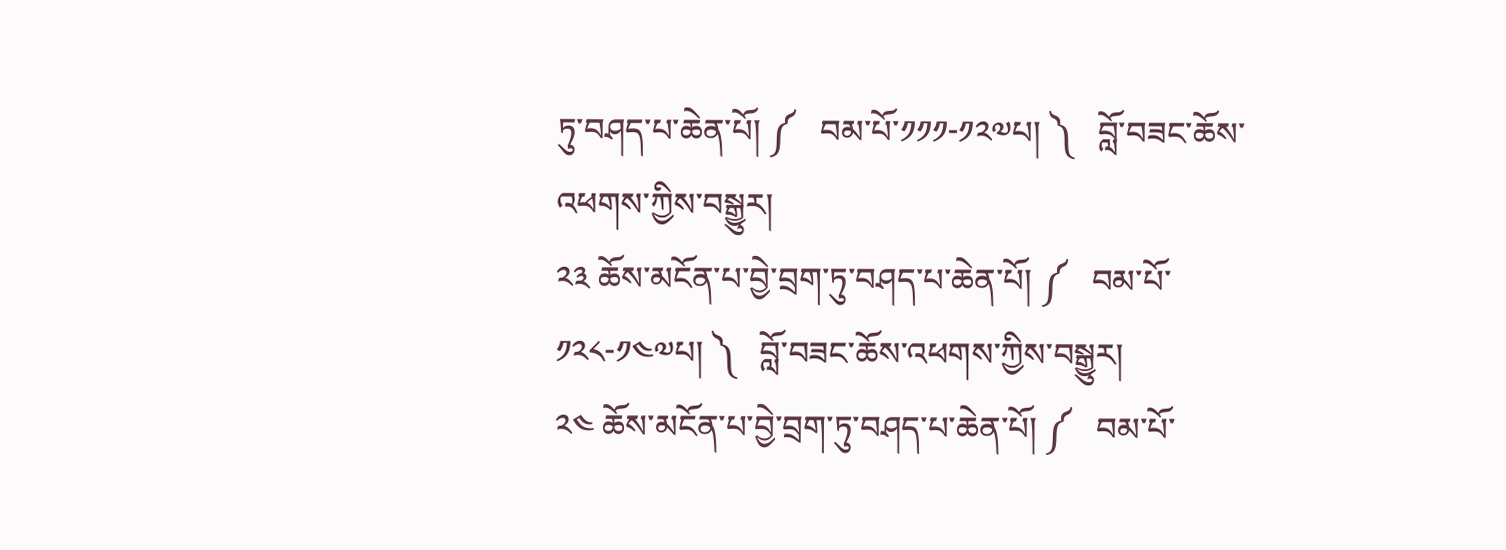ཏུ་བཤད་པ་ཆེན་པོ། ༼   བམ་པོ་༡༡༡-༡༢༧པ། ༽   བློ་བཟང་ཆོས་འཕགས་ཀྱིས་བསྒྱུར།
༢༣ ཆོས་མངོན་པ་བྱེ་བྲག་ཏུ་བཤད་པ་ཆེན་པོ། ༼   བམ་པོ་༡༢༨-༡༤༧པ། ༽   བློ་བཟང་ཆོས་འཕགས་ཀྱིས་བསྒྱུར།
༢༤ ཆོས་མངོན་པ་བྱེ་བྲག་ཏུ་བཤད་པ་ཆེན་པོ། ༼   བམ་པོ་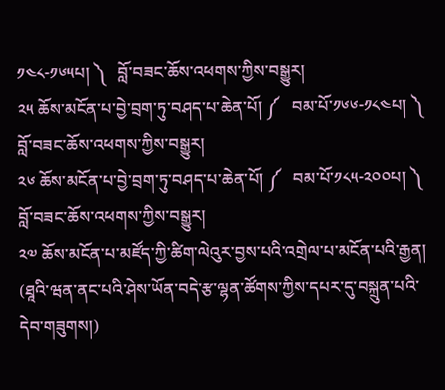༡༤༨-༡༦༥པ། ༽   བློ་བཟང་ཆོས་འཕགས་ཀྱིས་བསྒྱུར།
༢༥ ཆོས་མངོན་པ་བྱེ་བྲག་ཏུ་བཤད་པ་ཆེན་པོ། ༼   བམ་པོ་༡༦༦-༡༨༤པ། ༽   བློ་བཟང་ཆོས་འཕགས་ཀྱིས་བསྒྱུར།
༢༦ ཆོས་མངོན་པ་བྱེ་བྲག་ཏུ་བཤད་པ་ཆེན་པོ། ༼   བམ་པོ་༡༨༥-༢༠༠པ། ༽   བློ་བཟང་ཆོས་འཕགས་ཀྱིས་བསྒྱུར།
༢༧ ཆོས་མངོན་པ་མཛོད་ཀྱི་ཚིག་ལེའུར་བྱས་པའི་འགྲེལ་པ་མངོན་པའི་རྒྱན། (ཐཱའི་ཝན་ནང་པའི་ཤེས་ཡོན་བདེ་རྩ་ལྷན་ཚོགས་ཀྱིས་དཔར་དུ་བསྐྲུན་པའི་དེབ་གཟུགས།)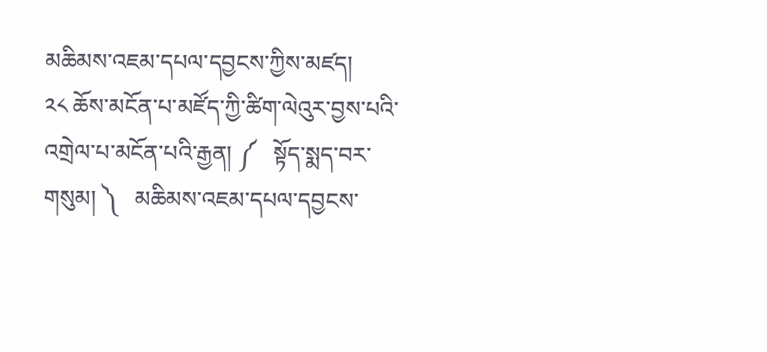མཆིམས་འཇམ་དཔལ་དབྱངས་ཀྱིས་མཛད།
༢༨ ཆོས་མངོན་པ་མཛོད་ཀྱི་ཚིག་ལེའུར་བྱས་པའི་འགྲེལ་པ་མངོན་པའི་རྒྱན། ༼   སྟོད་སྨད་བར་གསུམ། ༽   མཆིམས་འཇམ་དཔལ་དབྱངས་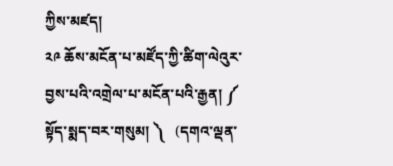ཀྱིས་མཛད།
༢༩ ཆོས་མངོན་པ་མཛོད་ཀྱི་ཚིག་ལེའུར་བྱས་པའི་འགྲེལ་པ་མངོན་པའི་རྒྱན། ༼   སྟོད་སྨད་བར་གསུམ། ༽   (དགའ་ལྡན་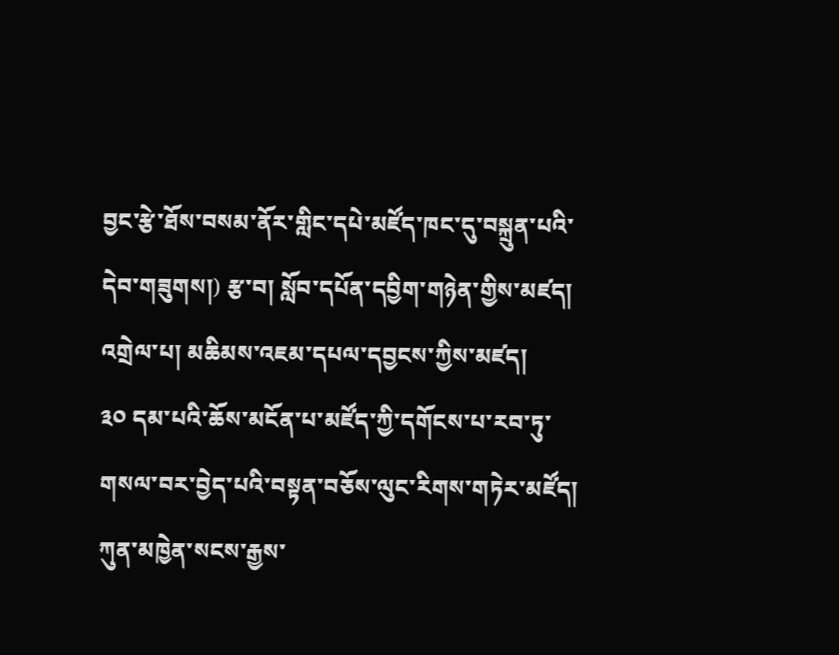བྱང་རྩེ་ཐོས་བསམ་ནོར་གླིང་དཔེ་མཛོད་ཁང་དུ་བསྐྲུན་པའི་དེབ་གཟུགས།) རྩ་བ། སློབ་དཔོན་དབྱིག་གཉེན་གྱིས་མཛད། འགྲེལ་པ། མཆིམས་འཇམ་དཔལ་དབྱངས་ཀྱིས་མཛད།
༣༠ དམ་པའི་ཆོས་མངོན་པ་མཛོད་ཀྱི་དགོངས་པ་རབ་ཏུ་གསལ་བར་བྱེད་པའི་བསྟན་བཅོས་ལུང་རིགས་གཏེར་མཛོད། ཀུན་མཁྱེན་སངས་རྒྱས་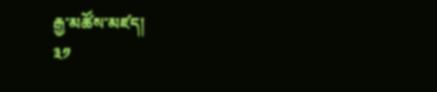རྒྱ་མཚོས་མཛད།
༣༡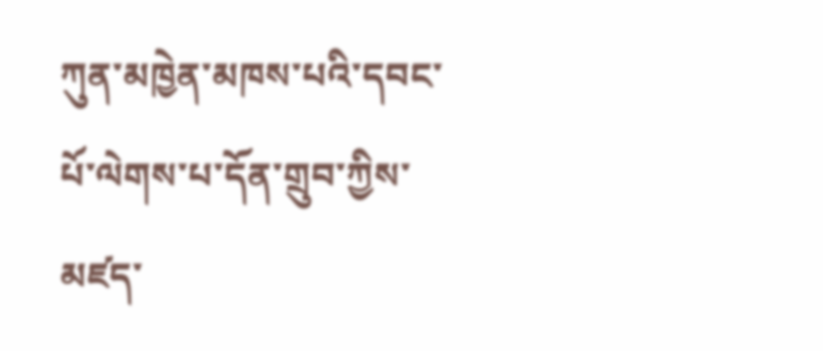ཀུན་མཁྱེན་མཁས་པའི་དབང་པོ་ལེགས་པ་དོན་གྲུབ་ཀྱིས་མཛད་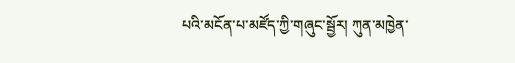པའི་མངོན་པ་མཛོད་ཀྱི་གཞུང་སྦྱོར། ཀུན་མཁྱེན་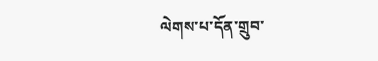ལེགས་པ་དོན་གྲུབ་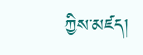ཀྱིས་མཛད།